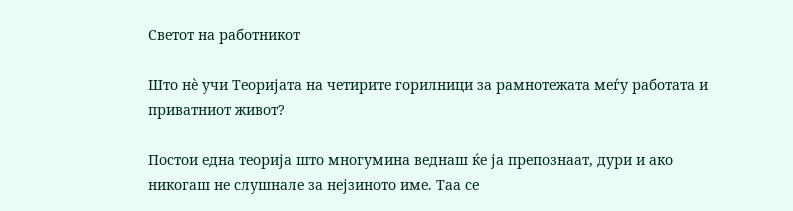Светот на работникот

Што нè учи Теоријата на четирите горилници за рамнотежата меѓу работата и приватниот живот?

Постои една теорија што многумина веднаш ќе ја препознаат, дури и ако никогаш не слушнале за нејзиното име. Таа се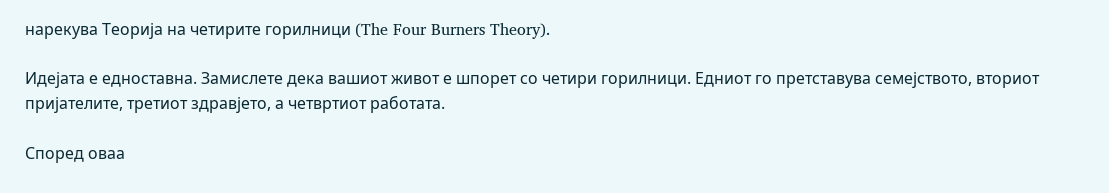нарекува Теорија на четирите горилници (The Four Burners Theory).

Идејата е едноставна. Замислете дека вашиот живот е шпорет со четири горилници. Едниот го претставува семејството, вториот пријателите, третиот здравјето, а четвртиот работата.

Според оваа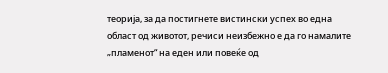теорија, за да постигнете вистински успех во една област од животот, речиси неизбежно е да го намалите „пламенот“ на еден или повеќе од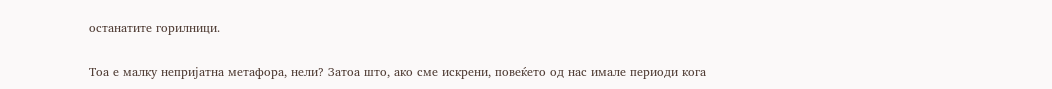останатите горилници.

Тоа е малку непријатна метафора, нели? Затоа што, ако сме искрени, повеќето од нас имале периоди кога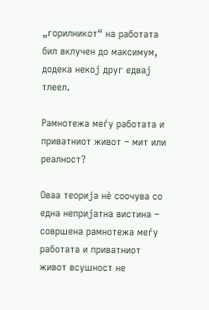„горилникот“ на работата бил вклучен до максимум, додека некој друг едвај тлеел.

Рамнотежа меѓу работата и приватниот живот – мит или реалност?

Оваа теорија нè соочува со една непријатна вистина – совршена рамнотежа меѓу работата и приватниот живот всушност не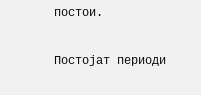постои.

Постојат периоди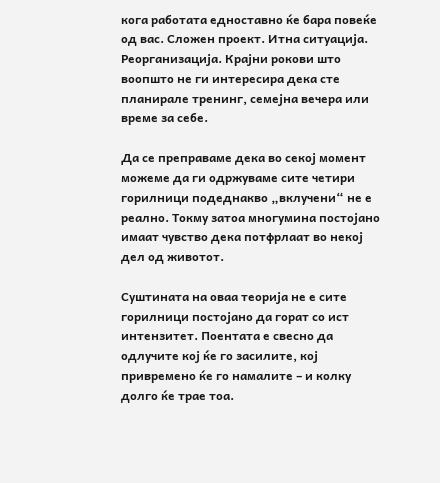кога работата едноставно ќе бара повеќе од вас. Сложен проект. Итна ситуација. Реорганизација. Крајни рокови што воопшто не ги интересира дека сте планирале тренинг, семејна вечера или време за себе.

Да се преправаме дека во секој момент можеме да ги одржуваме сите четири горилници подеднакво „вклучени“ не е реално. Токму затоа многумина постојано имаат чувство дека потфрлаат во некој дел од животот.

Суштината на оваа теорија не е сите горилници постојано да горат со ист интензитет. Поентата е свесно да одлучите кој ќе го засилите, кој привремено ќе го намалите – и колку долго ќе трае тоа.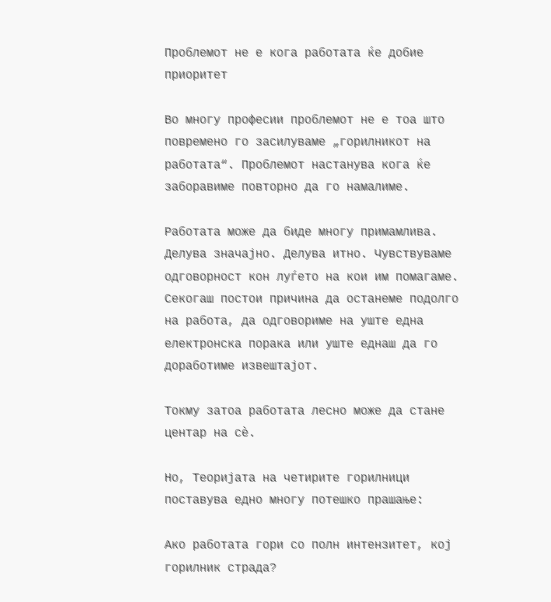Проблемот не е кога работата ќе добие приоритет

Во многу професии проблемот не е тоа што повремено го засилуваме „горилникот на работата“. Проблемот настанува кога ќе заборавиме повторно да го намалиме.

Работата може да биде многу примамлива. Делува значајно. Делува итно. Чувствуваме одговорност кон луѓето на кои им помагаме. Секогаш постои причина да останеме подолго на работа, да одговориме на уште една електронска порака или уште еднаш да го доработиме извештајот.

Токму затоа работата лесно може да стане центар на сè.

Но, Теоријата на четирите горилници поставува едно многу потешко прашање:

Ако работата гори со полн интензитет, кој горилник страда?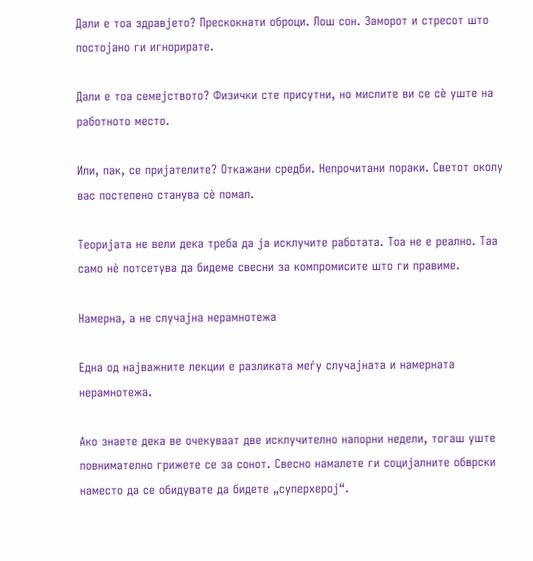Дали е тоа здравјето? Прескокнати оброци. Лош сон. Заморот и стресот што постојано ги игнорирате.

Дали е тоа семејството? Физички сте присутни, но мислите ви се сè уште на работното место.

Или, пак, се пријателите? Откажани средби. Непрочитани пораки. Светот околу вас постепено станува сè помал.

Теоријата не вели дека треба да ја исклучите работата. Тоа не е реално. Таа само нè потсетува да бидеме свесни за компромисите што ги правиме.

Намерна, а не случајна нерамнотежа

Една од најважните лекции е разликата меѓу случајната и намерната нерамнотежа.

Ако знаете дека ве очекуваат две исклучително напорни недели, тогаш уште повнимателно грижете се за сонот. Свесно намалете ги социјалните обврски наместо да се обидувате да бидете „суперхерој“.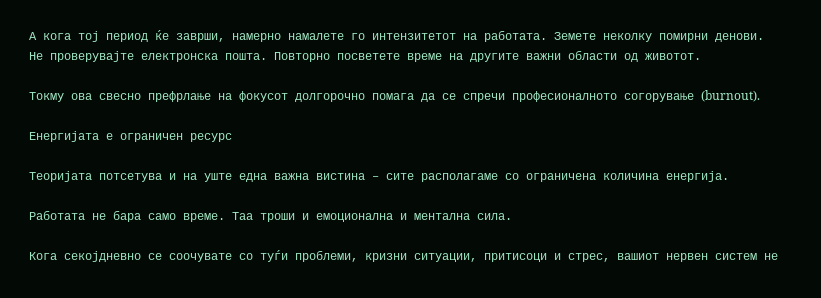А кога тој период ќе заврши, намерно намалете го интензитетот на работата. Земете неколку помирни денови. Не проверувајте електронска пошта. Повторно посветете време на другите важни области од животот.

Токму ова свесно префрлање на фокусот долгорочно помага да се спречи професионалното согорување (burnout).

Енергијата е ограничен ресурс

Теоријата потсетува и на уште една важна вистина – сите располагаме со ограничена количина енергија.

Работата не бара само време. Таа троши и емоционална и ментална сила.

Кога секојдневно се соочувате со туѓи проблеми, кризни ситуации, притисоци и стрес, вашиот нервен систем не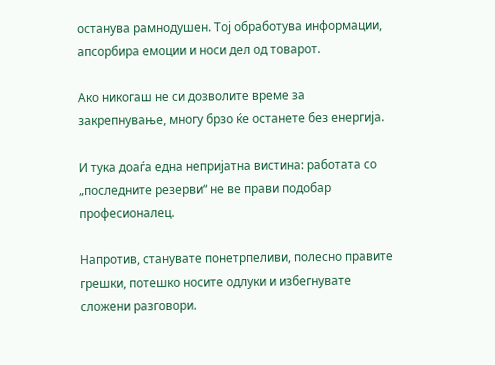останува рамнодушен. Тој обработува информации, апсорбира емоции и носи дел од товарот.

Ако никогаш не си дозволите време за закрепнување, многу брзо ќе останете без енергија.

И тука доаѓа една непријатна вистина: работата со „последните резерви“ не ве прави подобар професионалец.

Напротив, станувате понетрпеливи, полесно правите грешки, потешко носите одлуки и избегнувате сложени разговори.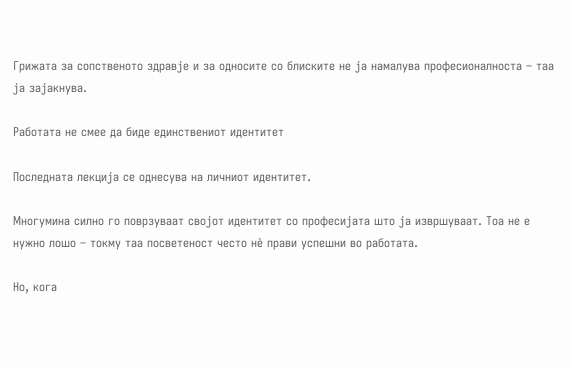Грижата за сопственото здравје и за односите со блиските не ја намалува професионалноста – таа ја зајакнува.

Работата не смее да биде единствениот идентитет

Последната лекција се однесува на личниот идентитет.

Многумина силно го поврзуваат својот идентитет со професијата што ја извршуваат. Тоа не е нужно лошо – токму таа посветеност често нè прави успешни во работата.

Но, кога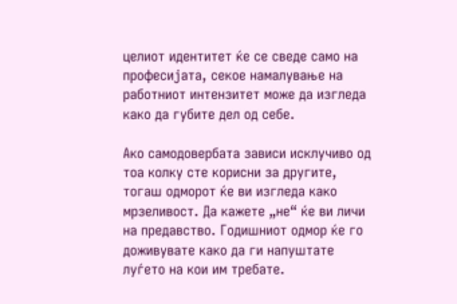целиот идентитет ќе се сведе само на професијата, секое намалување на работниот интензитет може да изгледа како да губите дел од себе.

Ако самодовербата зависи исклучиво од тоа колку сте корисни за другите, тогаш одморот ќе ви изгледа како мрзеливост. Да кажете „не“ ќе ви личи на предавство. Годишниот одмор ќе го доживувате како да ги напуштате луѓето на кои им требате.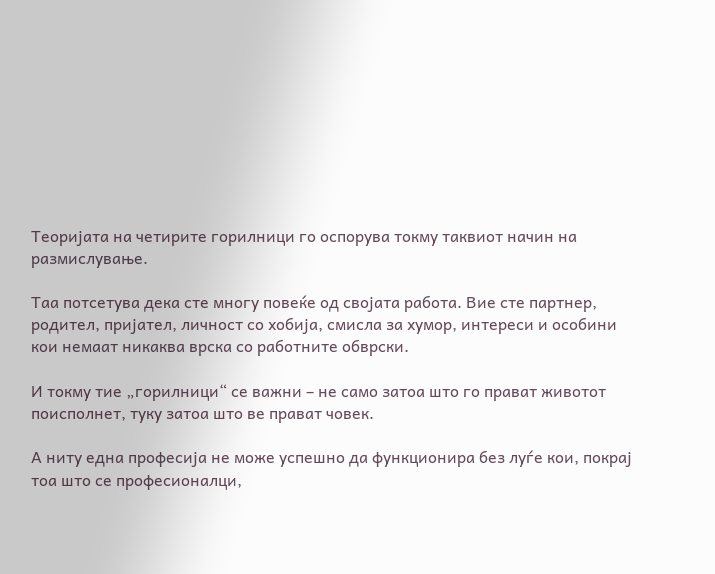Теоријата на четирите горилници го оспорува токму таквиот начин на размислување.

Таа потсетува дека сте многу повеќе од својата работа. Вие сте партнер, родител, пријател, личност со хобија, смисла за хумор, интереси и особини кои немаат никаква врска со работните обврски.

И токму тие „горилници“ се важни – не само затоа што го прават животот поисполнет, туку затоа што ве прават човек.

А ниту една професија не може успешно да функционира без луѓе кои, покрај тоа што се професионалци,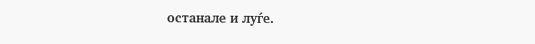останале и луѓе.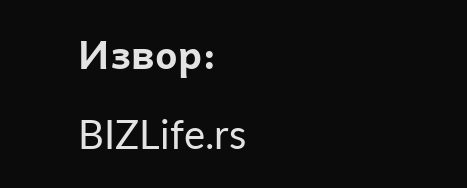Извор: BIZLife.rs